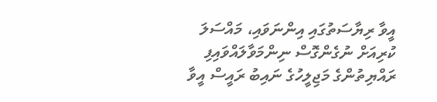އީވާ ރިޔާސަތުގައި އިންނަވައި، މައްސަލަ ކުރިއަށް ނުގެންގޮސް ނިންމަވާލައްވައިފި
ރައްޔިތުންގެ މަޖިލީހުގެ ނައިބު ރައީސް އީވާ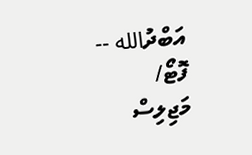އަބްދުالله -- ފޮޓޯ/ މަޖިލިސް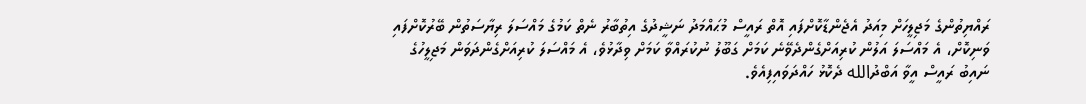ރައްޔިތުންގެ މަޖިލީހަށް މިއަދު އެޖެންޑާކޮށްފައި އޮތް ރައީސް މުޙައްމަދު ނަޝީދުގެ އިތުބާރު ނެތް ކަމުގެ މައްސަލަ ރިޔާސަތުން ބޭރުކޮށްފައި ވަނިކޮށް، އެ މައްސަލަ އަލުން ކުރިއަށްގެންދެވޭނެ ކަމަށް ގަބޫލު ނުކުރައްވާ ކަމަށް ވިދާޅުވެ، އެ މައްސަލަ ކުރިއަށްގެންދަވަން މަޖިލީހުގެ ނައިބު ރައީސް އީވާ އަބްދުالله ދެކޮޅު ހައްދަވައިފިއެވެ.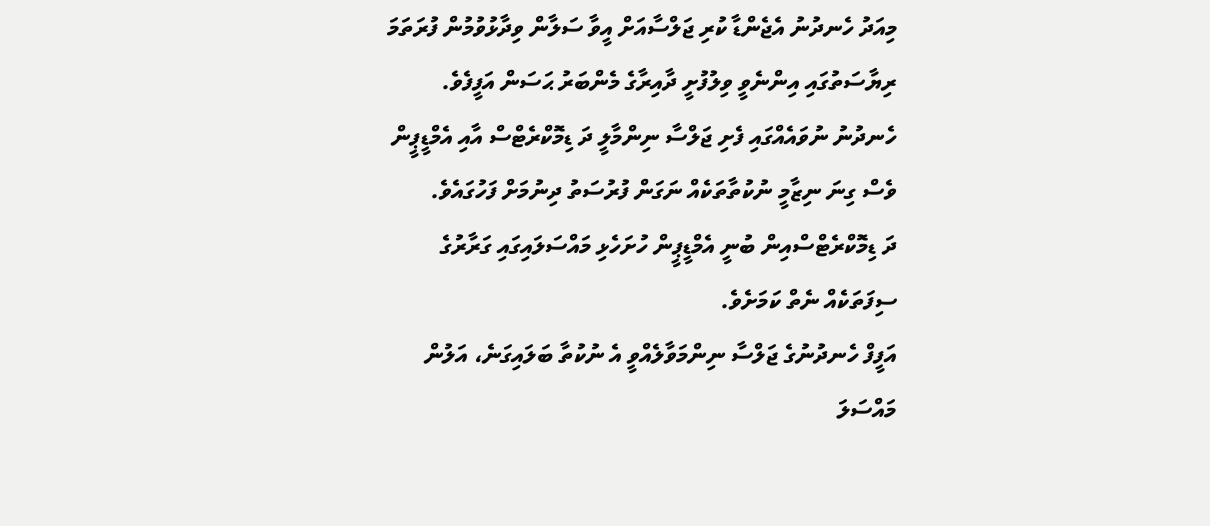މިއަދު ހެނދުނު އެޖެންޑާ ކުރި ޖަލްސާއަށް އީވާ ސަލާން ވިދާޅުވުމުން ފުރަތަމަ ރިޔާސަތުގައި އިންނެވީ ވިލުފުށީ ދާއިރާގެ މެންބަރު ޙަސަން އަފީފެވެ.
ހެނދުނު ނުވައެއްގައި ފެށި ޖަލްސާ ނިންމާލީ ދަ ޑިމޮކްރެޓްސް އާއި އެމްޑީޕީން ވެސް ގިނަ ނިޒާމީ ނުކުތާތަކެއް ނަގަން ފުރުސަތު ދިނުމަށް ފަހުގައެވެ.
ދަ ޑިމޮކްރެޓްސްއިން ބުނީ އެމްޑީޕީން ހުށަހެޅި މައްސަލައިގައި ގަރާރުގެ ސިފަތަކެއް ނެތް ކަމަށެވެ.
އަފީފް ހެނދުނުގެ ޖަލްސާ ނިންމަވާލެއްވީ އެ ނުކުތާ ބަލައިގަނެ، އަލުން މައްސަލަ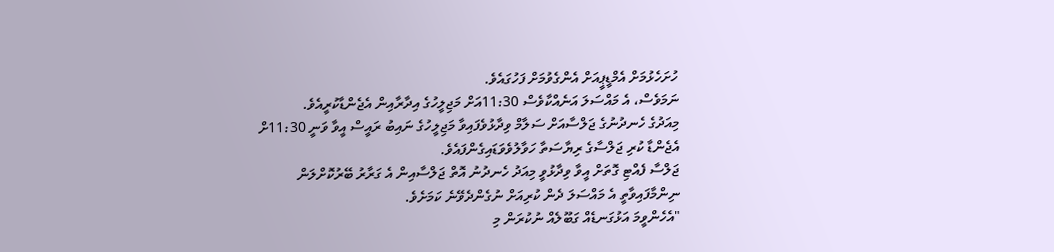ހުށަހެޅުމަށް އެމްޑީޕީއަށް އެންގެވުމަށް ފަހުގައެވެ.
ނަމަވެސް، އެ މައްސަލަ އަނެއްކާވެސް 11:30އަށް މަޖިލީހުގެ އިދާރާއިން އެޖެންޑާކުރީއެވެ.
މިއަދުގެ ހެނދުނުގެ ޖަލްސާއަށް ސަލާމް ވިދާޅުވެފައިވާ މަޖިލީހުގެ ނައިބު ރައީސް އީވާ ވަނީ 11:30ށް އެޖެންޑާ ކުރި ޖަލްސާގެ ރިޔާސަތާ ހަވާލުވެވަޑައިގެންފައެވެ.
ޖަލްސާ ފެއްޓި ގޮތަށް އީވާ ވިދާޅުވީ މިއަދު ހެނދުނު އޮތް ޖަލްސާއިން އެ ގަރާރު ބޭރުކޮށްލަން ނިންމާފައިވާތީ އެ މައްސަލަ ދެން ކުރިއަށް ނުގެންދެވޭނެ ކަމަށެވެ.
"އެހެންވީމަ އަޅުގަނޑެއް ގަބޫލެއް ނުކުރަން މި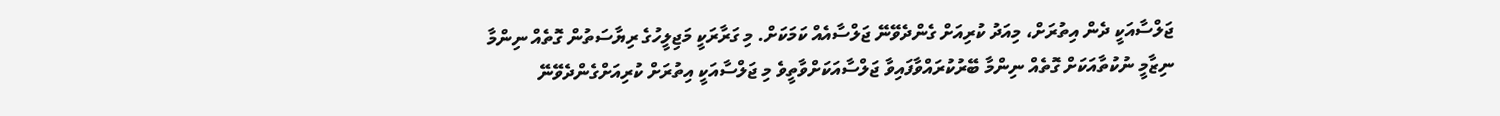ޖަލްސާއަކީ ދެން އިތުރަށް، މިއަދު ކުރިއަށް ގެންދެވޭނޭ ޖަލްސާއެއް ކަމަކަށް. މި ގަރާރަކީ މަޖިލީހުގެ ރިޔާސަތުން ގޮތެއް ނިންމާ ނިޒާމީ ނުކުތާއަކަށް ގޮތެއް ނިންމާ ބޭރުކުރައްވާފައިވާ ޖަލްސާއަކަށްވާތީވެ މި ޖަލްސާއަކީ އިތުރަށް ކުރިއަށްގެންދެވޭނޭ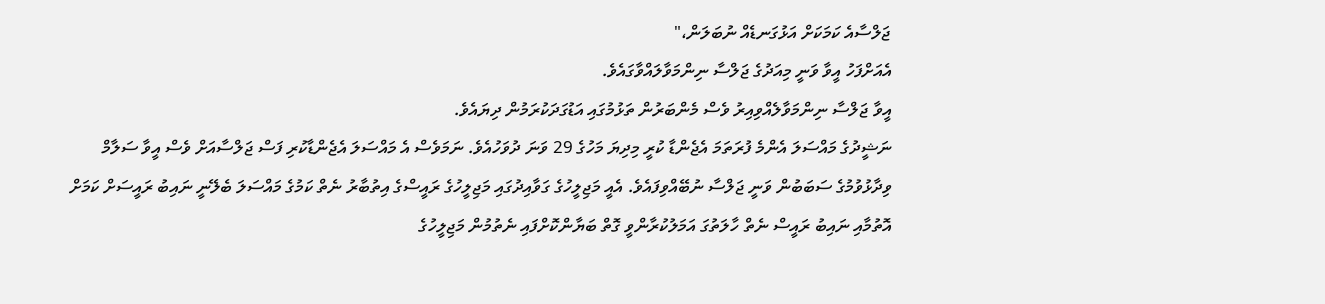ޖަލްސާއެ ކަމަކަށް އަޅުގަނޑެއް ނުބަލަން،"
އެއަށްފަހު އީވާ ވަނީ މިއަދުގެ ޖަލްސާ ނިންމަވާލައްވާގައެވެ.
އީވާ ޖަލްސާ ނިންމަވާލެއްވިއިރު ވެސް މެންބަރުން ތަޅުމުގައި އަޑުގަދަކުރަމުން ދިޔައެވެ.
ނަޝީދުގެ މައްސަލަ އެންމެ ފުރަތަމަ އެޖެންޑާ ކުރީ މިދިޔަ މަހުގެ 29 ވަނަ ދުވަހުއެވެ. ނަމަވެސް އެ މައްސަލަ އެޖެންޑާކުރި ފަސް ޖަލްސާއަށް ވެސް އީވާ ސަލާމް ވިދާޅުވުމުގެ ސަބަބުން ވަނީ ޖަލްސާ ނުބޭއްވިފައެވެ. އެއީ މަޖިލީހުގެ ގަވާއިދުގައި މަޖިލީހުގެ ރައީސްގެ އިތުބާރު ނެތް ކަމުގެ މައްސަލަ ބެލޭނީ ނައިބު ރައީސަށް ކަމަށް އޮތުމާއި ނައިބު ރައީސް ނެތް ހާލަތުގަ އަމަލުކުރާންވީ ގޮތް ބަޔާންކޮށްފައި ނެތުމުން މަޖިލީހުގެ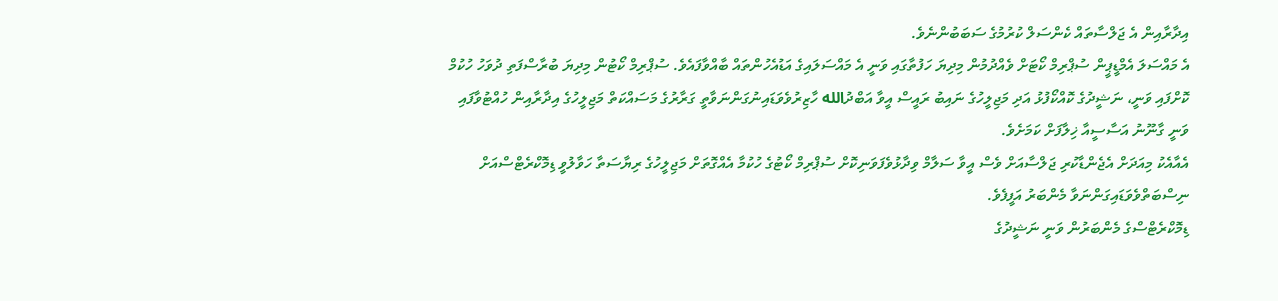އިދާރާއިން އެ ޖަލްސާތައް ކެންސަލް ކުރުމުގެ ސަބަބުންނެވެ.
އެ މައްސަލަ އެމްޑީޕީން ސުޕްރިމް ކޯޓަށް ވެއްދުމުން މިދިޔަ ހަފުތާގައި ވަނީ އެ މައްސަލައިގެ އަޑުއެހުންތައް ބާއްވާފައެވެ. ސުޕްރިމް ކޯޓުން މިދިޔަ ބުރާސްފަތި ދުވަހު ހުކުމް ކޮށްފައި ވަނީ، ނަޝީދުގެ ކޮއްކޯފުޅު އަދި މަޖިލީހުގެ ނައިބު ރައީސް އީވާ އަބްދުالله ހާޒިރުވެވަޑައިނުގަންނަވާތީ ގަރާރުގެ މަސައްކަތް މަޖިލީހުގެ އިދާރާއިން ހުއްޓުވާފައި ވަނީ ގާނޫނު އަސާސީއާ ޚިލާފަށް ކަމަށެވެ.
އެއާއެކު މިއަދަށް އެޖެންޑާކުރި ޖަލްސާއަށް ވެސް އީވާ ސަލާމް ވިދާޅުވެފަވަނިކޮށް ސުޕްރިމް ކޯޓުގެ ހުކުމާ އެއްގޮތަށް މަޖިލީހުގެ ރިޔާސަތާ ހަވާލުވީ ޑިމޮކްރެޓްސްއަށް ނިސްބަތްވެވަޑައިގަންނަވާ މެންބަރު އަފީފެވެ.
ޑިމޮކްރެޓްސްގެ މެންބަރުން ވަނީ ނަޝީދުގެ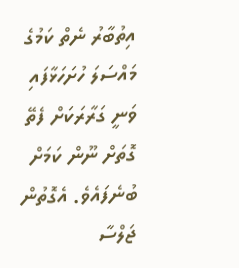އިތުބާރު ނެތް ކަމުގެ މައްސަލަ ހުށަހަޅާފައި ވަނީ ގަރާރަކަށް ފެތޭ ގޮތަށް ނޫން ކަމަށް ބުނެފައެވެ. އެގޮތުން ޖަލްސާ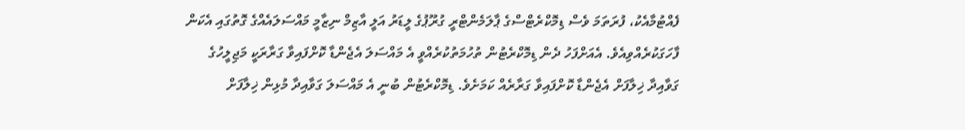ފެއްޓުމާއެކު، ފުރަތަމަ ވެސް ޑިމޮކްރެޓްސްގެ ޕާލަމެންޓްރީ ގުރޫޕުގެ ލީޑަރު އަލީ އާޒިމް ނިޒާމީ މައްސަލައެއްގެ ގޮތުގައި އެކަން ފާހަގަކުރެއްވިއެވެ. އެއަށްފަހު ދެން ޑިމޮކްރެޓުން ތުހުމަތުކުރެއްވީ އެ މައްސަލަ އެޖެންޑާ ކޮށްފައިވާ ގަރާރަކީ މަޖިލީހުގެ ގަވާއިދާ ޚިލާފަށް އެޖެންޑާ ކޮށްފައިވާ ގަރާރެއް ކަމަށެވެ. ޑިމޮކްރެޓުން ބުނީ އެ މައްސަލަ ގަވާއިދާ މުޅިން ޚިލާފަށް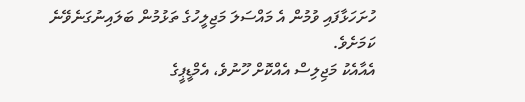ހުށަހަޅާފައި ވުމުން އެ މައްސަލަ މަޖިލީހުގެ ތަޅުމުން ބަލައިނުގަނެވޭނެ ކަމަށެވެ.
އެއާއެކު މަޖިލިސް އެއްކޮށް ހޫނުވެ، އެމްޑީޕީގެ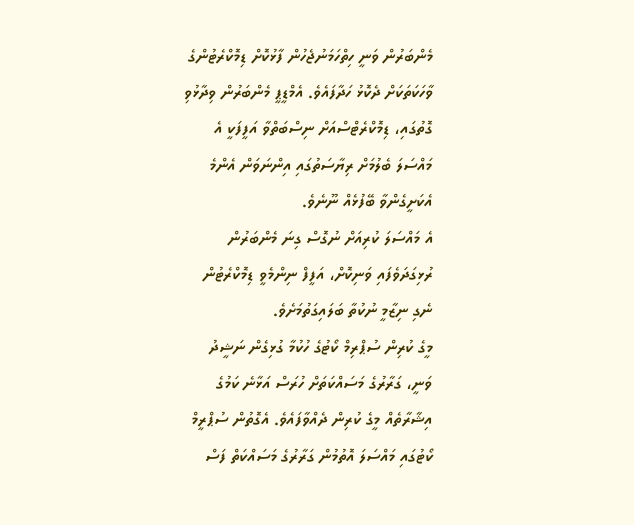މެންބަރުން ވަނީ ހިތްހަމަނުޖެހުން ފާޅުކޮށް ޑިމޮކްރެޓުންގެ ވާހަކަތަކަށް ދެކޮޅު ހަދާފައެވެ. އެމްޑީޕީ މެންބަރުން ވިދާޅުވި ގޮތުގައި، ޑިމޮކްރެޓްސްއަށް ނިސްބަތްވާ އަފީފަކީ އެ މައްސަލަ ބެލުމަށް ރިޔާސަތުގައި އިންނަވަން އެންމެ އެކަށީގެންވާ ބޭފުޅެއް ނޫނެވެ.
އެ މައްސަލަ ކުރިއަށް ނުގޮސް ގިނަ މެންބަރުން ރުޅިގަދަވެފައި ވަނިކޮށް، އަފީފް ނިންމެވީ ޑިމޮކްރެޓުން ނެގި ނިޒާމީ ނުކުތާ ބަލައިގަތުމަށެވެ.
މީގެ ކުރިން ސުޕްރިމް ކޯޓުގެ ހުކުމާ ގުޅިގެން ނަޝީދު ވަނީ، ގަރާރުގެ މަސައްކަތަށް ހުރަސް އަޅާނެ ކަމުގެ އިޝާރާތެއް މީގެ ކުރިން ދެއްވާފައެވެ. އެގޮތުން ސުޕްރީމް ކޯޓުގައި މައްސަލަ އޮތުމުން ގަރާރުގެ މަސައްކަތް ފަސް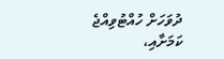ދުވަހަށް ހުއްޓުވިއްޖެ ކަމަށާއި،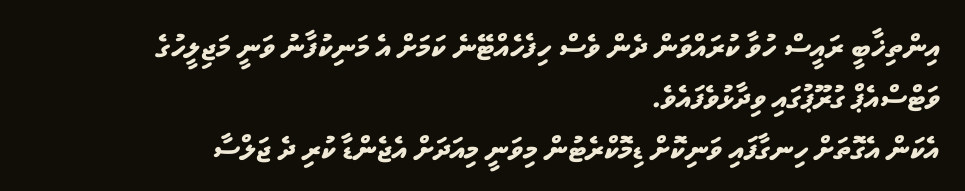އިންތިޚާބީ ރައީސް ހުވާ ކުރައްވަން ދެން ވެސް ހިފެހެއްޓޭނެ ކަމަށް އެ މަނިކުފާނު ވަނީ މަޖިލީހުގެ ވަޓްސްއެޕް ގުރޫޕުގައި ވިދާޅުވެފައެވެ.
އެކަން އެގޮތަށް ހިނގާފައި ވަނިކޮށް ޑިމޮކްރެޓުން މިވަނީ މިއަދަށް އެޖެންޑާ ކުރި ދެ ޖަލްސާ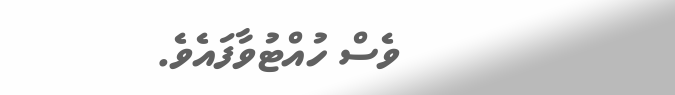ވެސް ހުއްޓުވާފައެވެ.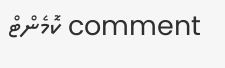comment ކޮމެންޓް